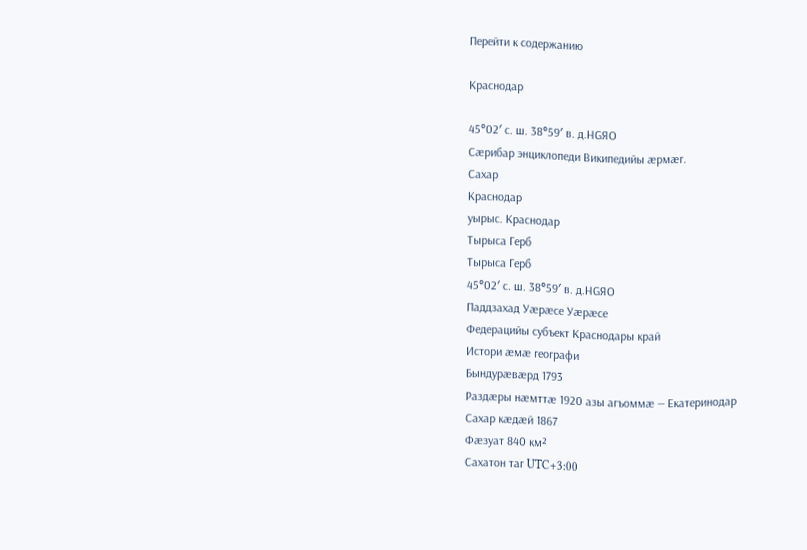Перейти к содержанию

Краснодар

45°02′ с. ш. 38°59′ в. д.HGЯO
Сæрибар энциклопеди Википедийы æрмæг.
Сахар
Краснодар
уырыс. Краснодар
Тырыса Герб
Тырыса Герб
45°02′ с. ш. 38°59′ в. д.HGЯO
Паддзахад Уæрæсе Уæрæсе
Федерацийы субъект Краснодары край
Истори æмæ географи
Бындурæвæрд 1793
Раздæры нæмттæ 1920 азы агъоммæ — Екатеринодар
Сахар кæдæй 1867
Фæзуат 840 км²
Сахатон таг UTC+3:00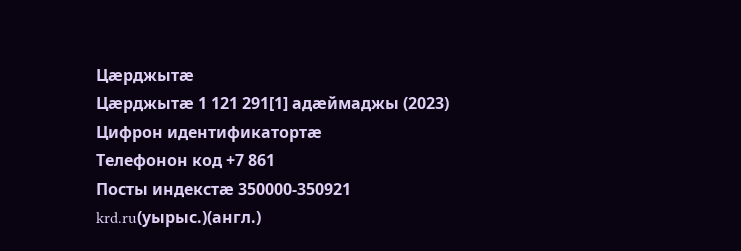Цæрджытæ
Цæрджытæ 1 121 291[1] адæймаджы (2023)
Цифрон идентификатортæ
Телефонон код +7 861
Посты индекстæ 350000-350921
krd.ru(уырыс.)(англ.)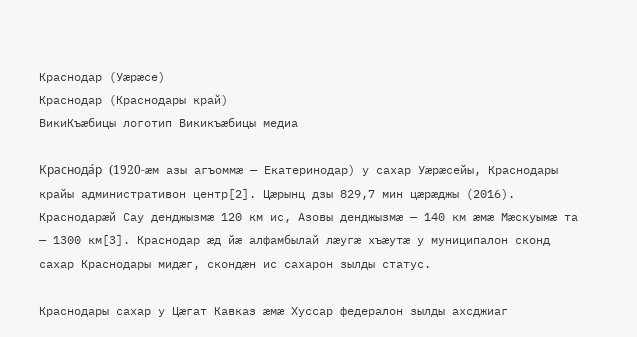Краснодар (Уæрæсе)
Краснодар (Краснодары край)
ВикиКъæбицы логотип Викикъæбицы медиа

Краснода́р (1920-æм азы агъоммæ — Екатеринодар) у сахар Уæрæсейы, Краснодары крайы административон центр[2]. Цæрынц дзы 829,7 мин цæрæджы (2016). Краснодарæй Сау денджызмæ 120 км ис, Азовы денджызмæ — 140 км æмæ Мæскуымæ та — 1300 км[3]. Краснодар æд йæ алфамбылай лæугæ хъæутæ у муниципалон сконд сахар Краснодары мидæг, скондæн ис сахарон зылды статус.

Краснодары сахар у Цæгат Кавказ æмæ Хуссар федералон зылды ахсджиаг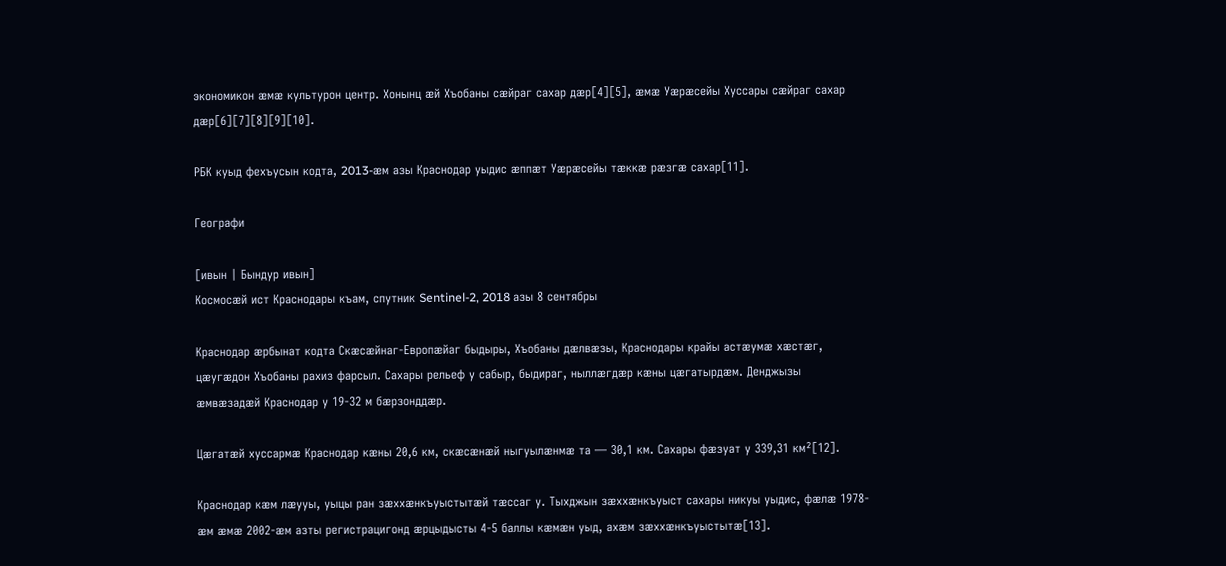экономикон æмæ культурон центр. Хонынц æй Хъобаны сæйраг сахар дæр[4][5], æмæ Уæрæсейы Хуссары сæйраг сахар дæр[6][7][8][9][10].

РБК куыд фехъусын кодта, 2013-æм азы Краснодар уыдис æппæт Уæрæсейы тæккæ рæзгæ сахар[11].

Географи

[ивын | Бындур ивын]
Космосæй ист Краснодары къам, спутник Sentinel-2, 2018 азы 8 сентябры

Краснодар æрбынат кодта Скæсæйнаг-Европæйаг быдыры, Хъобаны дæлвæзы, Краснодары крайы астæумæ хæстæг, цæугæдон Хъобаны рахиз фарсыл. Сахары рельеф у сабыр, быдираг, ныллæгдæр кæны цæгатырдæм. Денджызы æмвæзадæй Краснодар у 19-32 м бæрзонддæр.

Цæгатæй хуссармæ Краснодар кæны 20,6 км, скæсæнæй ныгуылæнмæ та — 30,1 км. Сахары фæзуат у 339,31 км²[12].

Краснодар кæм лæууы, уыцы ран зæххæнкъуыстытæй тæссаг у. Тыхджын зæххæнкъуыст сахары никуы уыдис, фæлæ 1978-æм æмæ 2002-æм азты регистрацигонд æрцыдысты 4-5 баллы кæмæн уыд, ахæм зæххæнкъуыстытæ[13].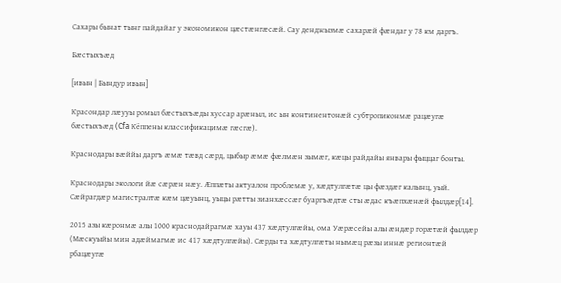Сахары бынат тынг пайдайаг у экономикон цæстæнгæсæй. Сау денджызмæ сахарæй фæндаг у 78 км даргъ.

Бæстыхъæд

[ивын | Бындур ивын]

Красондар лæууы ромыл бæстыхъæды хуссар арæныл, ис ын континентонæй субтропиконмæ рацæугæ бæстыхъæд (Cfa Кёппены классификацимæ гæсгæ).

Краснодары вæййы даргъ æмæ тæвд сæрд, цыбыр æмæ фæлмæн зымæг, кæцы райдайы январы фыццаг бонты.

Краснодары экологи йæ сæрæн нæу. Æппæты актуалон проблемæ у, хæдтулгæтæ цы фæздæг калынц, уый. Сæйрагдæр магистралтæ кæм цæуынц, уыцы рæтты зианхæссæг буаргъæдтæ сты æдас къæпхæнæй фылдæр[14].

2015 азы кæронмæ алы 1000 краснодайрагмæ хауы 437 хæдтулгæйы, ома Уæрæсейы алы æндæр горæтæй фылдæр (Мæскуыйы мин адæймагмæ ис 417 хæдтулгæйы). Сæрды та хæдтулгæты нымæц рæзы иннæ регионтæй рбацæугæ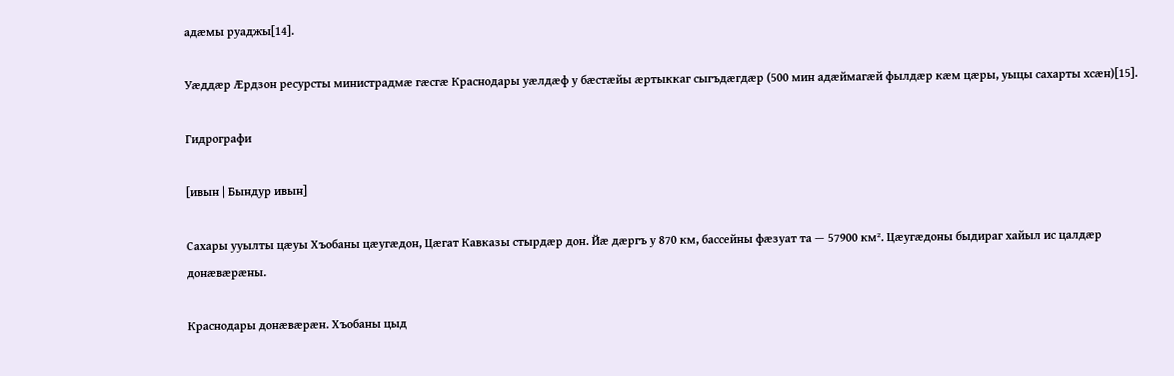адæмы руаджы[14].

Уæддæр Æрдзон ресурсты министрадмæ гæсгæ Краснодары уæлдæф у бæстæйы æртыккаг сыгъдæгдæр (500 мин адæймагæй фылдæр кæм цæры, уыцы сахарты хсæн)[15].

Гидрографи

[ивын | Бындур ивын]

Сахары ууылты цæуы Хъобаны цæугæдон, Цæгат Кавказы стырдæр дон. Йæ дæргъ у 870 км, бассейны фæзуат та — 57900 км². Цæугæдоны быдираг хайыл ис цалдæр донæвæрæны.

Краснодары донæвæрæн. Хъобаны цыд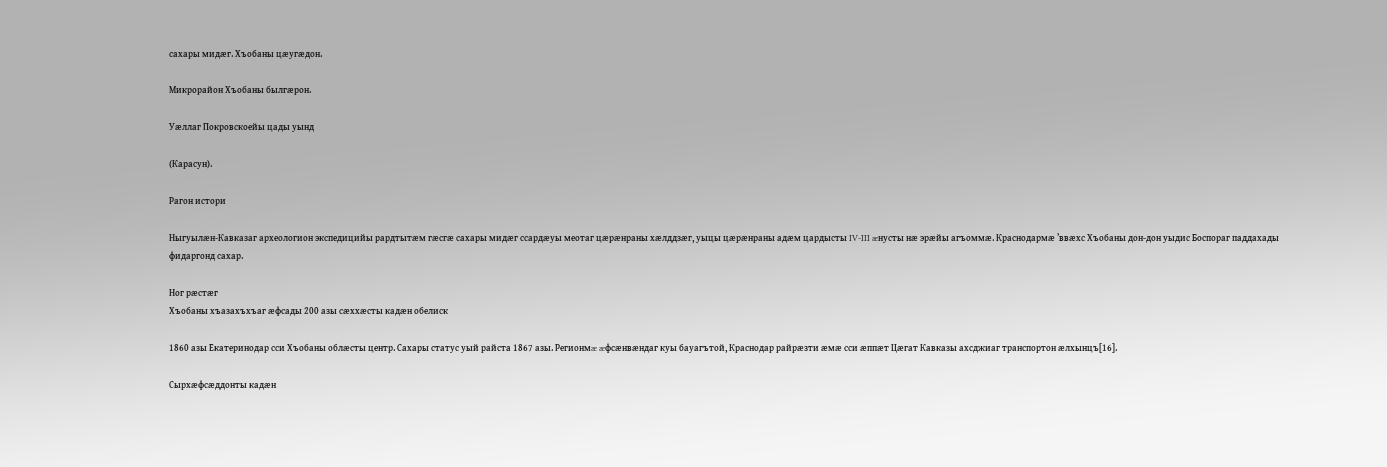сахары мидæг. Хъобаны цæугæдон.

Микрорайон Хъобаны былгæрон.

Уæллаг Покровскоейы цады уынд

(Карасун).

Рагон истори

Ныгуылæн-Кавказаг археологион экспедицийы рардтытæм гæсгæ сахары мидæг ссардæуы меотаг цæрæнраны хæлддзæг, уыцы цæрæнраны адæм цардысты IV-III æнусты нæ эрæйы агъоммæ. Краснодармæ ’ввæхс Хъобаны дон-дон уыдис Боспораг паддахады фидаргонд сахар.

Ног рæстæг
Хъобаны хъазахъхъаг æфсады 200 азы сæххæсты кадæн обелиск

1860 азы Екатеринодар сси Хъобаны облæсты центр. Сахары статус уый райста 1867 азы. Регионмæ æфсæнвæндаг куы бауагътой, Краснодар райрæзти æмæ сси æппæт Цæгат Кавказы ахсджиаг транспортон æлхынцъ[16].

Сырхæфсæддонты кадæн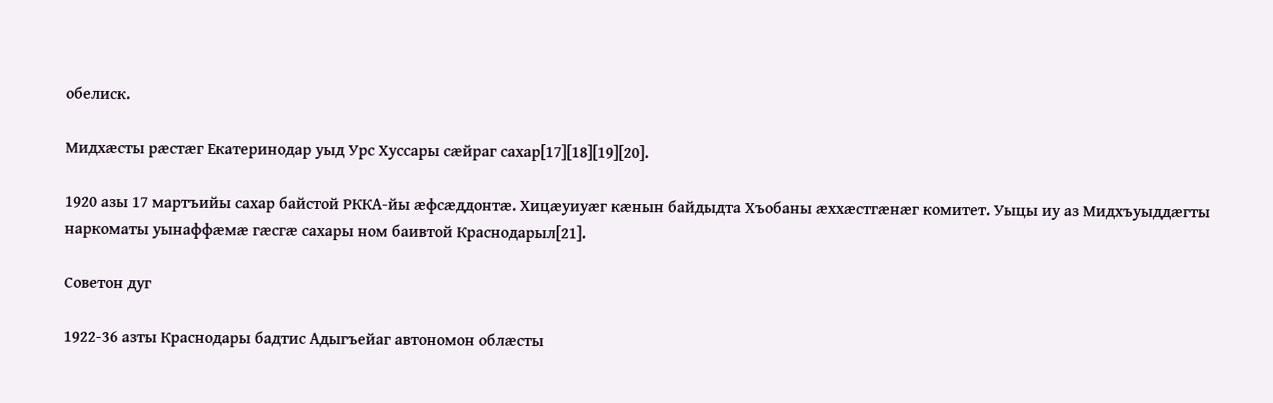обелиск.

Мидхæсты рæстæг Екатеринодар уыд Урс Хуссары сæйраг сахар[17][18][19][20].

1920 азы 17 мартъийы сахар байстой РККА-йы æфсæддонтæ. Хицæуиуæг кæнын байдыдта Хъобаны æххæстгæнæг комитет. Уыцы иу аз Мидхъуыддæгты наркоматы уынаффæмæ гæсгæ сахары ном баивтой Краснодарыл[21].

Советон дуг

1922-36 азты Краснодары бадтис Адыгъейаг автономон облæсты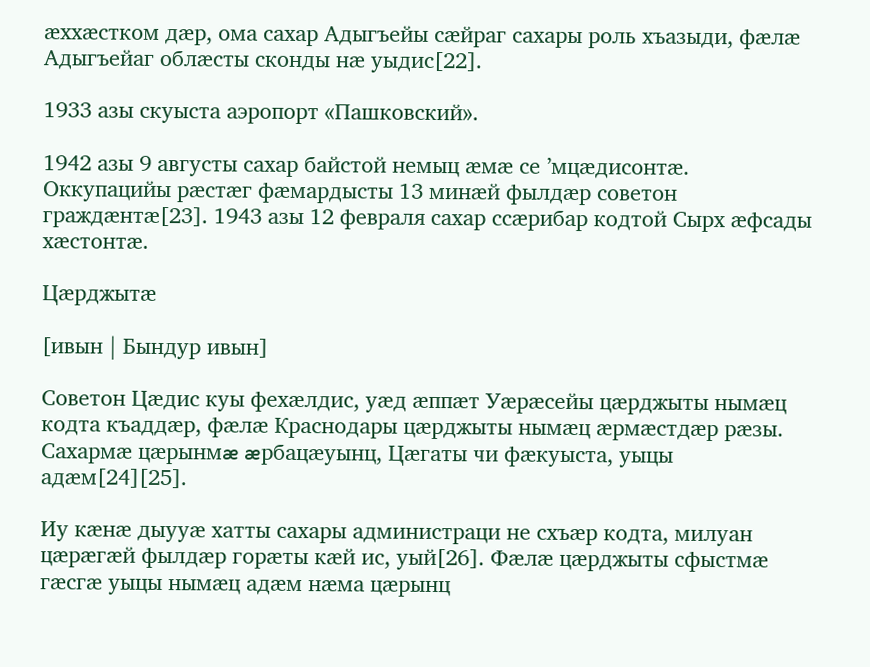æххæстком дæр, ома сахар Адыгъейы сæйраг сахары роль хъазыди, фæлæ Адыгъейаг облæсты сконды нæ уыдис[22].

1933 азы скуыста аэропорт «Пашковский».

1942 азы 9 августы сахар байстой немыц æмæ се ’мцæдисонтæ. Оккупацийы рæстæг фæмардысты 13 минæй фылдæр советон граждæнтæ[23]. 1943 азы 12 февраля сахар ссæрибар кодтой Сырх æфсады хæстонтæ.

Цæрджытæ

[ивын | Бындур ивын]

Советон Цæдис куы фехæлдис, уæд æппæт Уæрæсейы цæрджыты нымæц кодта къаддæр, фæлæ Краснодары цæрджыты нымæц æрмæстдæр рæзы. Сахармæ цæрынмæ æрбацæуынц, Цæгаты чи фæкуыста, уыцы адæм[24][25].

Иу кæнæ дыууæ хатты сахары администраци не схъæр кодта, милуан цæрæгæй фылдæр горæты кæй ис, уый[26]. Фæлæ цæрджыты сфыстмæ гæсгæ уыцы нымæц адæм нæма цæрынц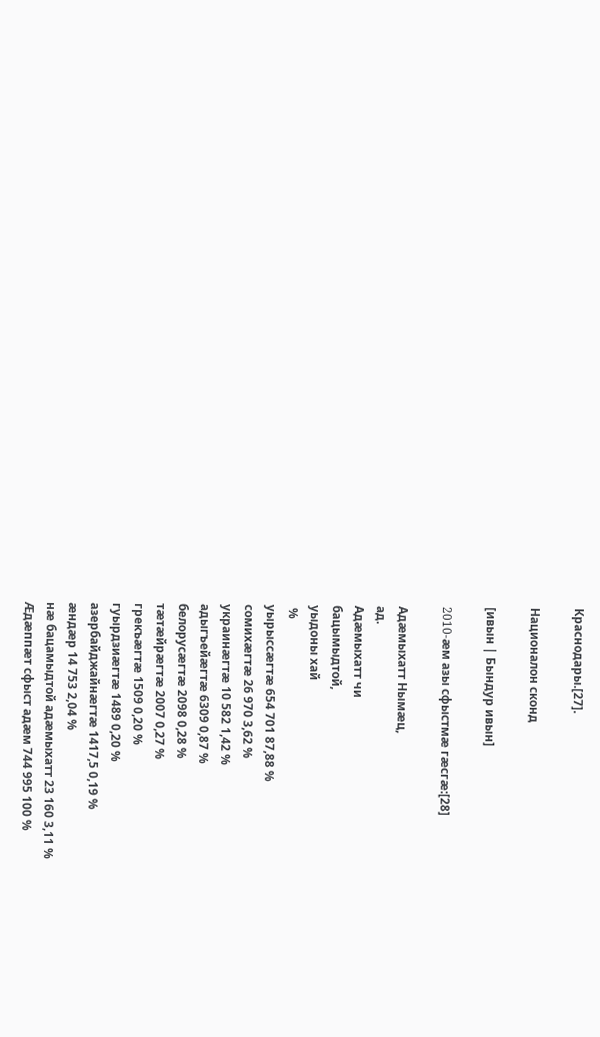Краснодары.[27].

Националон сконд

[ивын | Бындур ивын]

2010-æм азы сфыстмæ гæсгæ:[28]

Адæмыхатт Нымæц,
ад.
Адæмыхатт чи
бацымыдтой,
уыдоны хай
 %
уырыссæгтæ 654 701 87,88 %
сомихæгтæ 26 970 3,62 %
украинæгтæ 10 582 1,42 %
адыгъейæгтæ 6309 0,87 %
белорусæгтæ 2098 0,28 %
тæтæйрæгтæ 2007 0,27 %
грекъæгтæ 1509 0,20 %
гуырдзиæгтæ 1489 0,20 %
азербайджайнæгтæ 1417,5 0,19 %
æндæр 14 753 2,04 %
нæ бацамыдтой адæмыхатт 23 160 3,11 %
Æдæппæт сфыст адæм 744 995 100 %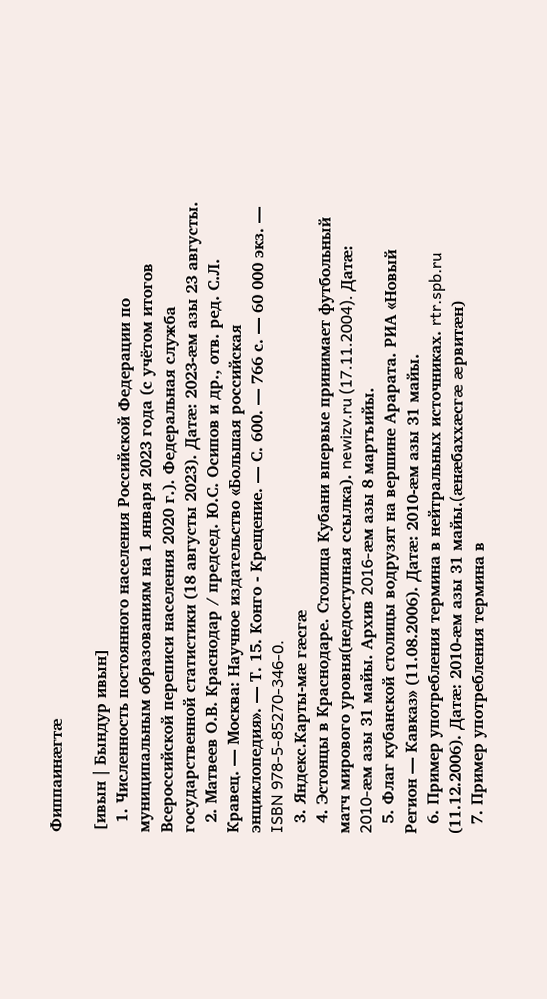Фиппаинæгтæ

[ивын | Бындур ивын]
  1. Численность постоянного населения Российской Федерации по муниципальным образованиям на 1 января 2023 года (с учётом итогов Всероссийской переписи населения 2020 г.). Федеральная служба государственной статистики (18 августы 2023). Датæ: 2023-æм азы 23 августы.
  2. Матвеев О.В. Краснодар / председ. Ю.С. Осипов и др., отв. ред. С.Л. Кравец. — Москва: Научное издательство «Большая российская энциклопедия». — Т. 15. Конго - Крещение. — С. 600. — 766 с. — 60 000 экз. — ISBN 978-5-85270-346-0.
  3. Яндекс.Карты-мæ гæсгæ
  4. Эстонцы в Краснодаре. Столица Кубани впервые принимает футбольный матч мирового уровня(недоступная ссылка). newizv.ru (17.11.2004). Датæ: 2010-æм азы 31 майы. Архив 2016-æм азы 8 мартъийы.
  5. Флаг кубанской столицы водрузят на вершине Арарата. РИА «Новый Регион — Кавказ» (11.08.2006). Датæ: 2010-æм азы 31 майы.
  6. Пример употребления термина в нейтральных источниках. rtr.spb.ru (11.12.2006). Датæ: 2010-æм азы 31 майы.(æнæбаххæсгæ æрвитæн)
  7. Пример употребления термина в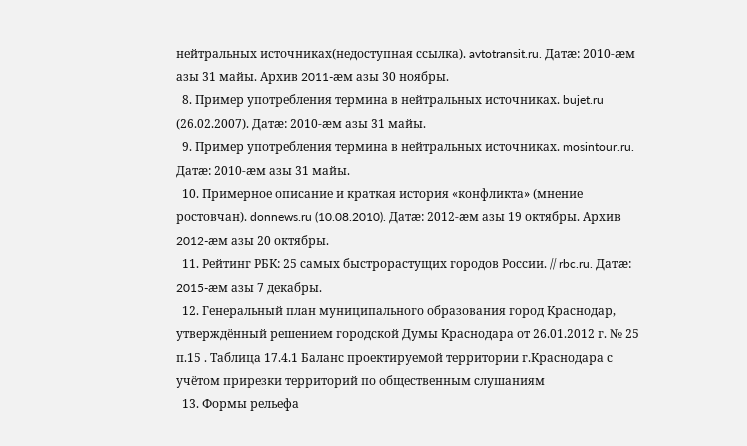нейтральных источниках(недоступная ссылка). avtotransit.ru. Датæ: 2010-æм азы 31 майы. Архив 2011-æм азы 30 ноябры.
  8. Пример употребления термина в нейтральных источниках. bujet.ru (26.02.2007). Датæ: 2010-æм азы 31 майы.
  9. Пример употребления термина в нейтральных источниках. mosintour.ru. Датæ: 2010-æм азы 31 майы.
  10. Примерное описание и краткая история «конфликта» (мнение ростовчан). donnews.ru (10.08.2010). Датæ: 2012-æм азы 19 октябры. Архив 2012-æм азы 20 октябры.
  11. Рейтинг РБК: 25 самых быстрорастущих городов России. // rbc.ru. Датæ: 2015-æм азы 7 декабры.
  12. Генеральный план муниципального образования город Краснодар, утверждённый решением городской Думы Краснодара от 26.01.2012 г. № 25 п.15 . Таблица 17.4.1 Баланс проектируемой территории г.Краснодара с учётом прирезки территорий по общественным слушаниям
  13. Формы рельефа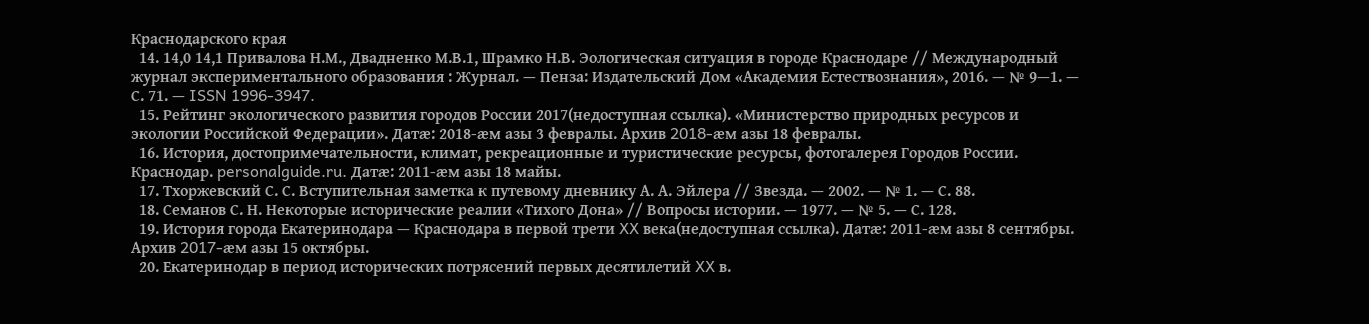Краснодарского края
  14. 14,0 14,1 Привалова Н.М., Двадненко М.В.1, Шрамко Н.В. Эологическая ситуация в городе Краснодаре // Международный журнал экспериментального образования : Журнал. — Пенза: Издательский Дом «Академия Естествознания», 2016. — № 9—1. — С. 71. — ISSN 1996-3947.
  15. Рейтинг экологического развития городов России 2017(недоступная ссылка). «Министерство природных ресурсов и экологии Российской Федерации». Датæ: 2018-æм азы 3 февралы. Архив 2018-æм азы 18 февралы.
  16. История, достопримечательности, климат, рекреационные и туристические ресурсы, фотогалерея Городов России. Краснодар. personalguide.ru. Датæ: 2011-æм азы 18 майы.
  17. Тхоржевский С. С. Вступительная заметка к путевому дневнику А. А. Эйлера // Звезда. — 2002. — № 1. — С. 88.
  18. Семанов С. Н. Некоторые исторические реалии «Тихого Дона» // Вопросы истории. — 1977. — № 5. — С. 128.
  19. История города Екатеринодара — Краснодара в первой трети XX века(недоступная ссылка). Датæ: 2011-æм азы 8 сентябры. Архив 2017-æм азы 15 октябры.
  20. Екатеринодар в период исторических потрясений первых десятилетий XX в.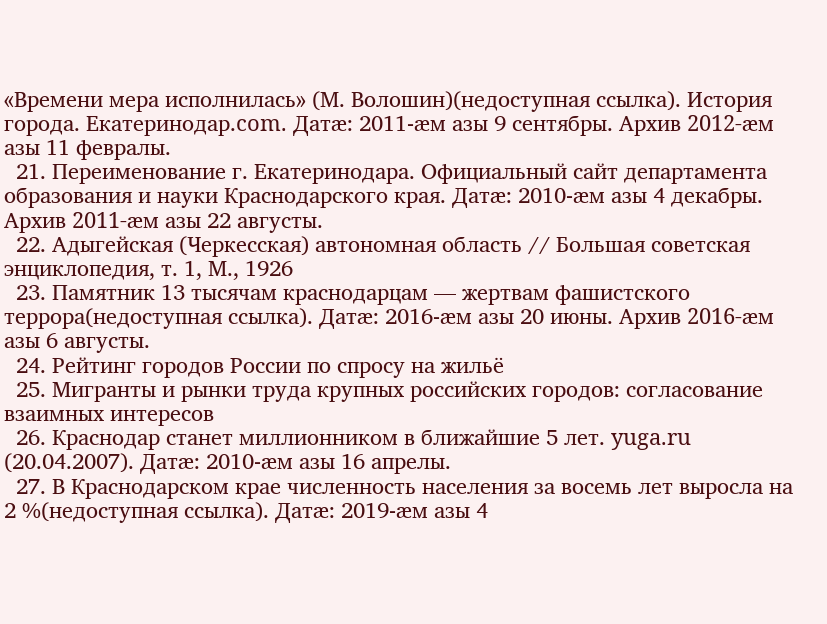«Времени мера исполнилась» (М. Волошин)(недоступная ссылка). История города. Екатеринодар.com. Датæ: 2011-æм азы 9 сентябры. Архив 2012-æм азы 11 февралы.
  21. Переименование г. Екатеринодара. Официальный сайт департамента образования и науки Краснодарского края. Датæ: 2010-æм азы 4 декабры. Архив 2011-æм азы 22 августы.
  22. Адыгейская (Черкесская) автономная область // Большая советская энциклопедия, т. 1, М., 1926
  23. Памятник 13 тысячам краснодарцам — жертвам фашистского террора(недоступная ссылка). Датæ: 2016-æм азы 20 июны. Архив 2016-æм азы 6 августы.
  24. Рейтинг городов России по спросу на жильё
  25. Мигранты и рынки труда крупных российских городов: согласование взаимных интересов
  26. Краснодар станет миллионником в ближайшие 5 лет. yuga.ru (20.04.2007). Датæ: 2010-æм азы 16 апрелы.
  27. В Краснодарском крае численность населения за восемь лет выросла на 2 %(недоступная ссылка). Датæ: 2019-æм азы 4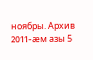ноябры. Архив 2011-æм азы 5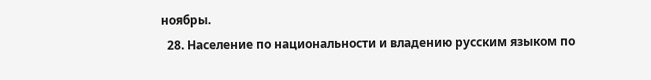ноябры.
  28. Население по национальности и владению русским языком по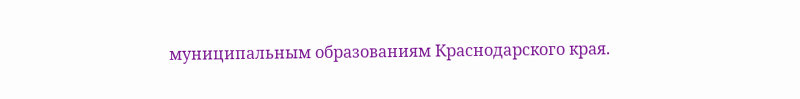муниципальным образованиям Краснодарского края.